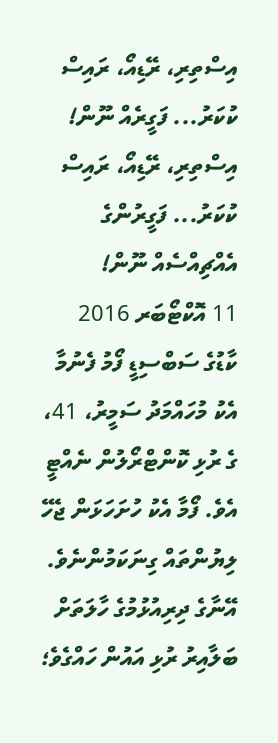އިސްތިރި، ރޭޑިއޯ، ރައިސް ކުކަރު... ފަގީރެއް ނޫން!
އިސްތިރި، ރޭޑިއޯ، ރައިސް ކުކަރު... ފަގީރުންގެ އެއްޗިއްސެއް ނޫން!
11 އޮކްޓޯބަރ 2016
ކާޑުގެ ސަބްސިޑީ ފޯމު ފެނުމާ އެކު މުހައްމަދު ސަމީރު، 41، ގެ ރުޅި ކޮންޓްރޯލުން ނެއްޓީ އެވެ. ފޯމާ އެކު ހުށަހަޅަން ޖެހޭ ލިޔުންތައް ގިނަކަމުންނެވެ. އޭނާގެ ދިރިއުޅުމުގެ ހާލަތަށް ބަލާއިރު ރުޅި އައުން ހައްގެވެ؛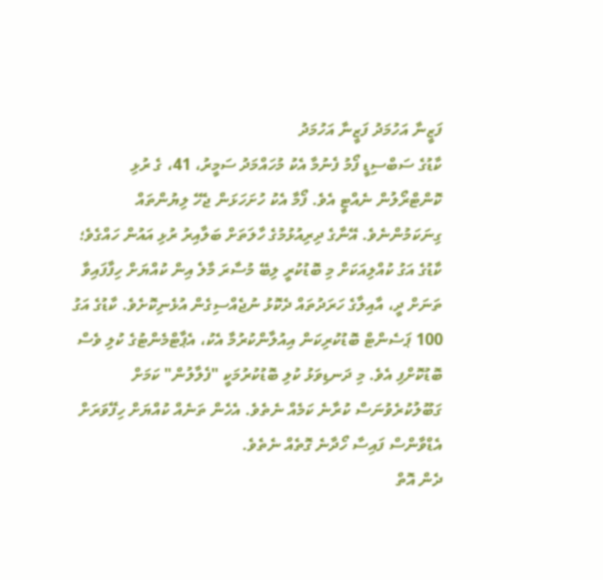ފަޒީނާ އަހުމަދު ފަޒީނާ އަހުމަދު
ކާޑުގެ ސަބްސިޑީ ފޯމު ފެނުމާ އެކު މުހައްމަދު ސަމީރު، 41، ގެ ރުޅި ކޮންޓްރޯލުން ނެއްޓީ އެވެ. ފޯމާ އެކު ހުށަހަޅަން ޖެހޭ ލިޔުންތައް ގިނަކަމުންނެވެ. އޭނާގެ ދިރިއުޅުމުގެ ހާލަތަށް ބަލާއިރު ރުޅި އައުން ހައްގެވެ؛
ކާޑުގެ އަގު ކުއްލިއަކަށް މި ބޮޑުކުރީ ލިބޭ މުސާރަ މާލެ އިން ކުއްޔަށް ހިފާފައިވާ ތަނަށް ދީ، އާއިލާގެ ހަރަދުތައް ދެކޮޅު ނުޖެއްސިގެން އުޅެނިކޮށެވެ. ކާޑުގެ އަގު 100 ޕަސެންޓް ބޮޑުކުރިކަން އިއުލާންކުރުމާ އެކު، އެޕާޓްމެންޓުގެ ކުލި ވެސް ބޮޑުކޮށްފި އެވެ. މި ދަނޑިވަޅު ކުލި ބޮޑުކުރުމަކީ "ފެލާލުން" ކަމަށް ގަބޫލުކުރެވުނަސް ކުރާނެ ކަމެއް ނެތެވެ. އެހެން ތަނެއް ކުއްޔަށް ހިފޭވަރަށް އެޑްވާންސް ފައިސާ ހޯދާނެ ގޮތެއް ނެތެވެ.
ދެން އޮތް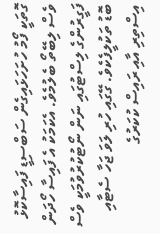ގޮތަކީ ފޯމު ހުށަހަޅައިގެން ސަބްސިޑީ ފައިސާކޮޅު ވެސް ލިބޭތޯ ބެލުމެވެ. އެކަމަކު އެ ފައިސާ ހޯދަން ފަގީރުންގެ ލިސްޓުގައި ނަން ނޯޓުކުރުވުމަކީ ވެސް ބޮޑު ތަކުލީފެކެވެ. ގޭގައި ހުރި ލަވަ ޖަހާ ސެޓާއި އިސްތިރި އާއި ރައިސް ކުކަރުގެ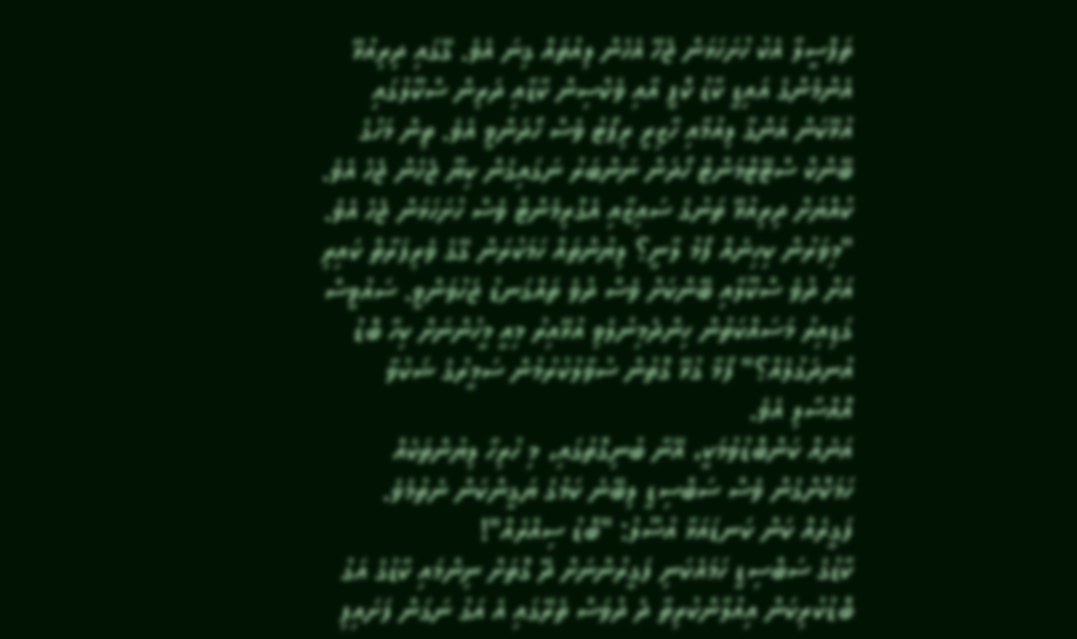ތަފްސީލާ އެކު ހުށަހަޅަން ޖެހޭ އެހެން ލިއުތައް ގިނަ އެވެ. ގޭގައި ދިރިއުޅޭ އެންމެންގެ އައިޑީ ކާޑު ކޮޕީ އާއި ވެކްސިން ކާޑާއި ދަރިން ސްކޫލުގައި އުޅޭކަން އަންގާ ލިއުމާއި ހާޒިރީ ރިޕޯޓު ވެސް ހޯދަންވީ އެވެ. ތިން މަހުގެ ބޭންކް ސްޓޭޓްމަންޓް ހޯދަން ނަންބަރު ނަގައިގެން ކިޔޫ ޖެހެން ޖެހެ އެވެ. ކުއްޔަށް ދިރިއުޅޭ ތަނުގެ ސައިޒާއި އެގްރިމެންޓް ވެސް ހުށަހަޅަން ޖެހެ އެވެ.
"މިވަރުން ކިހިނެއް ފޯމު ލާނީ؟ ލިޔުންތައް ހަމަކުރަން ގޭގެ ވެރިފަރާތް ކައިރި އަށް ދުވެ ސްކޫލާއި ބޭންކަށް ވެސް ދުވެ ތައްގަނޑު ޖަހުވަންވީ. ސައުވީސް ގަޑިއިރު މަސައްކަތުން ހިންދެމިނުލެވި އުޅޭއިރު މިއީ މީހުންނަށް ކިހާ ބޮޑު އުނދަގުލެއް؟" ފޯމާ ގުޅޭ ގޮތުން ސުވާލުކުރުމުން ސަމީރުގެ ޝަކުވާ އޮއްސާލި އެވެ.
އަނެއް ކަންބޮޑުވުމަކީ، އޭނާ ބުނިގޮތުގައި، މި ހުރިހާ ލިޔުންތަކެއް ހަމަކޮށްގެން ވެސް ސަބްސިޑީ ލިބޭނެ ކަމުގެ ޔަގީންކަން ނެތުމެވެ.
ފަގީރެއް ކަން ކަނޑައަޅާ އުސޫލު: "ބޮޑު ސިއްރެއް"!
ކާޑުގެ ސަބްސިޑީ ހަމައެކަނި ފަގީރުންނަށް ދޭ ގޮތަށް ނިންމައި ކާޑުގެ އަގު ބޮޑުކުރިކަން އިއުލާންކުރިތާ ދެ ދުވަސް ތެރޭގައި އެ އަގު ނަގަން ފަށައިފި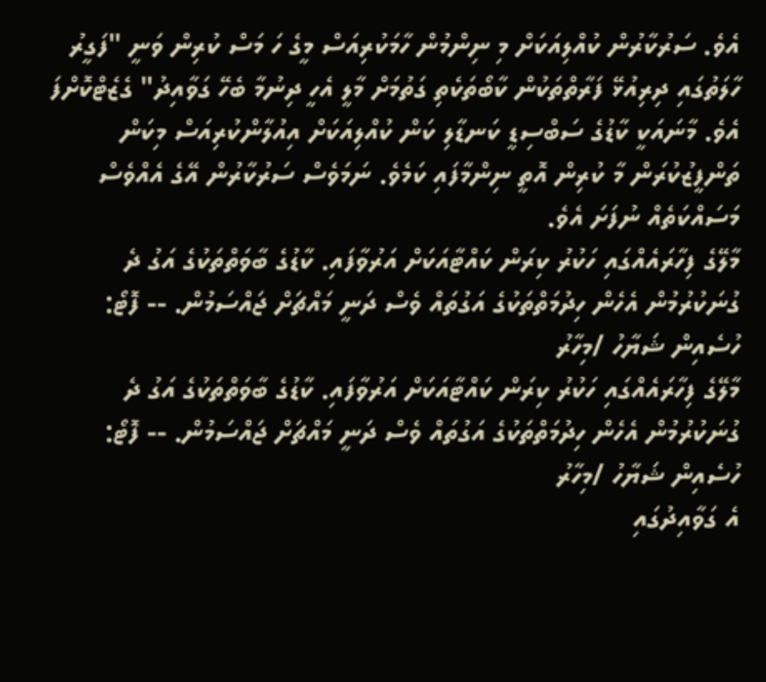އެވެ. ސަރުކާރުން ކުއްލިއަކަށް މި ނިންމުން ހާމަކުރިއަސް މީގެ ހަ މަސް ކުރިން ވަނީ "ފަގީރު ހާލަތުގައި ދިރިއުޅޭ ފަރާތްތަކުން ކާބޯތަކެތި ގަތުމަށް މާލީ އެހީ ދިނުމާ ބެހޭ ގަވާއިދު" ގެޒެޓްކޮށްފަ އެވެ. މާނައަކީ ކާޑުގެ ސަބްސިޑީ ކަނޑާލި ކަން ކުއްލިއަކަށް އިއުލާންކުރިއަސް މިކަން ތަންފީޒުކުރަން މާ ކުރިން އޮތީ ނިންމާފައި ކަމެވެ. ނަމަވެސް ސަރުކާރުން އޭގެ އެއްވެސް މަސައްކަތެއް ނުފަށަ އެވެ.
މާލޭގެ ފިހާރައެއްގައި ހަކުރު ކިރަން ކައްޓާއަކަށް އަރުވާފައި. ކާޑުގެ ބާވަތްތަކުގެ އަގު ދެ ގުނަކުރުމުން އެހެން ހިދުމަތްތަކުގެ އަގުތައް ވެސް ދަނީ މައްޗަށް ޖައްސަމުން. -- ފޮޓޯ: ހުސެއިން ޝަޔާހު /މިހާރު
މާލޭގެ ފިހާރައެއްގައި ހަކުރު ކިރަން ކައްޓާއަކަށް އަރުވާފައި. ކާޑުގެ ބާވަތްތަކުގެ އަގު ދެ ގުނަކުރުމުން އެހެން ހިދުމަތްތަކުގެ އަގުތައް ވެސް ދަނީ މައްޗަށް ޖައްސަމުން. -- ފޮޓޯ: ހުސެއިން ޝަޔާހު /މިހާރު
އެ ގަވާއިދުގައި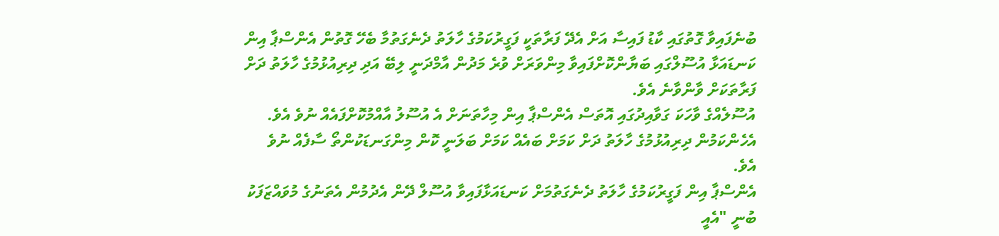ބުނެފައިވާ ގޮތުގައި ކާޑު ފައިސާ އަށް އެދޭ ފަރާތަކީ ފަގީރުކަމުގެ ހާލަތު ދެނެގަތުމާ ބެހޭ ގޮތުން އެންސްޕާ އިން ކަނޑައަޅާ އުސޫލްގައި ބަޔާންކޮށްފައިވާ މިންވަރަށް ވުރެ މަދުން އާމްދަނީ ލިބޭ އަދި ދިރިއުޅުމުގެ ހާލަތު ދަށް ފަރާތަކަށް ވާންވާނެ އެވެ.
އުސޫލެއްގެ ވާހަކަ ގަވާއިދުގައި އޮތަސް އެންސްޕާ އިން މިހާތަނަށް އެ އުސޫލު އާއްމުކޮށްފައެއް ނުވެ އެވެ. އެހެންކަމުން ދިރިއުޅުމުގެ ހާލަތު ދަށް ކަމަށް ބައެއް ކަމަށް ބަލަނީ ކޮން މިންގަނޑަކުންތޯ ސާފެއް ނުވެ އެވެ.
އެންސްޕާ އިން ފަގީރުކަމުގެ ހާލަތު ދެނެގަތުމަށް ކަނޑައަޅާފައިވާ އުސޫލް ދޭން އެދުމުން އެތަނުގެ މުވައްޒަފަކު ބުނީ "އެއީ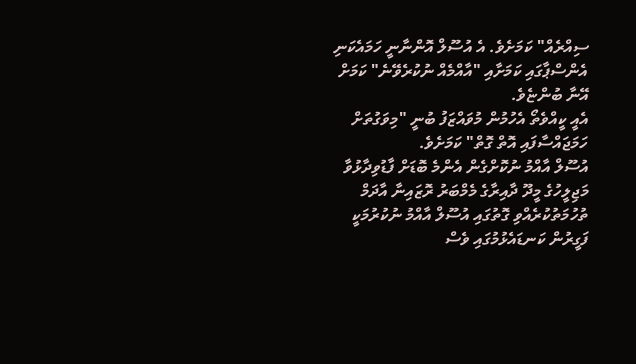ސިއްރެއް" ކަމަށެވެ. އެ އުސޫލް އޮންނާނީ ހަމައެކަނި އެންސްޕާގައި ކަމަށާއި "އާއްމެއް ނުކުރެވޭނެ" ކަމަށް އޭނާ ބުންޏެވެ.
އެއީ ކީއްވެތޯ އެހުމުން މުވައްޒަފު ބުނީ "މިވަގުތަށް ހަމަޖައްސާފައި އޮތް ގޮތް" ކަމަށެވެ.
އުސޫލް އާއްމު ނުކޮށްގެން އެންމެ ބޮޑަށް ފާޑުވިދާޅުވާ މަޖިލީހުގެ މީދޫ ދާއިރާގެ މެމްބަރު ރޮޒައިނާ އާދަމް ތުހުމަތުކުރެއްވި ގޮތުގައި އުސޫލް އާއްމު ނުކުރުމަކީ ފަގީރުން ކަނޑައެޅުމުގައި ވެސް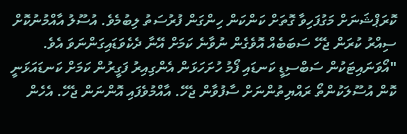ކޮރަޕްޝަނަށް މަގުފަހިވާ ގޮތަށް ކަންކަން ހިންގަން ފުރުސަތު ލިބުމެވެ. އުސޫލު އާއްމުނުކޮށް ސިއްރު ކުރަން ޖެހޭ ސަބަބެއް އޮވެގެން ނުވާނެ ކަމަށް އޭނާ ދެކެވަޑައިގަންނަވަ އެވެ.
"އޯވަނައިޓަކުން ސަބްސިޑީ ކަނޑައި ފޯމު ހުށަހަޅަން އެންގިއިރު ފަގީރުން ކަމަށް ކަނޑައަޅަނީ ކޮން އުސޫލަކުންތޯ ރައްޔިތުންނަށް ސާފުވާން ޖެހޭ. އާއްމުވެފައި އޮންނަން ޖެހޭ. އެހެން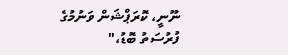ނޫނީ، ކޮރަޕްޝަން ވަނުމުގެ ފުރުސަތު ބޮޑު،"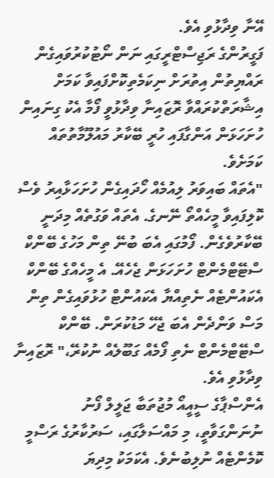އޭނާ ވިދާޅުވި އެވެ.
ފަގީރުންގެ ރަޖިސްޓްރީގައި ނަން ނޯޓުކުރުވައިގެން ރައްޔިތުން އިތުރަށް ނިކަމެތިކޮށްފައިވާ ކަމަށް އިޝާރަތްކުރައްވާ ރޮޒައިނާ ވިދާޅުވީ ފޯމާ އެކު ގިނައިން ހުށަހަޅަން އަންގާފައި ހުރީ ބޭކާރު މައުލޫމާތުތައް ކަމަށެވެ.
"އެތައް ބައިވަރު ލިއުމެއް ހޯދައިގެން ހުށަހަޅާއިރު ވެސް ކޮލިފައިވާ މީހެއްތޯ ނޭނގެ. އެތައް ވަގުތެއް މިދަނީ ބޭކާރުވެގެން. ފޯމުގައި އެބަ ބުނޭ ތިން މަހުގެ ބޭންކް ސްޓޭޓްމެންޓް ހުށަހަޅަން ޖެހެއޭ. އެ މީހެއްގެ ބޭންކް އެކައުންޓެއް ނެތިއްޔާ އެކައުންޓް ހުޅުވައިގެން ތިން މަސް ވަންދެން އެބަ ޖެހޭ މަޑުކުރަން. ބޭންކް ސްޓޭޓްމެންޓް ނެތި ފޯމެއް ގަބޫލެއް ނުކުރޭ،" ރޮޒައިނާ ވިދާޅުވި އެވެ.
އެންސްޕާގެ ސީއީއޯ މުޖުތަބާ ޖަލީލް ފޯނު ނުނަންގަވާތީ، މި މައްސަލާގައި، ސަރުކާރުގެ ރަސްމީ ކޮމެންޓެއް ނުލިބުނެވެ. އެކަމަކު މިދިޔަ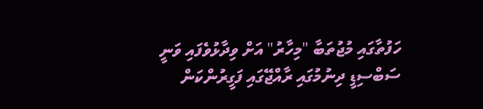ހަފުތާގައި މުޖުތަބާ "މިހާރު" އަށް ވިދާޅުވެފައި ވަނީ ސަބްސިޑީ ދިނުމުގައި ރާއްޖޭގައި ފަގީރުންކަން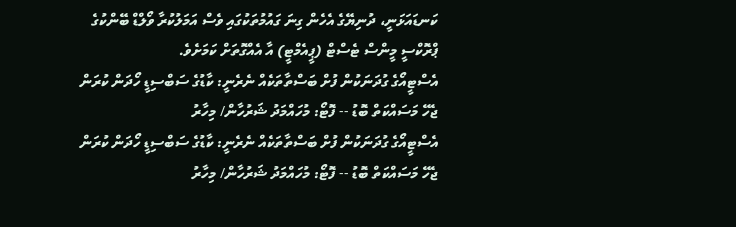ކަނޑައަޅަނީ، ދުނިޔޭގެ އެހެން ގިނަ ގައުމުތަކުގައި ވެސް އަމަލުކުރާ ވޯލްޑް ބޭންކުގެ ޕްރޮކްސީ މީންސް ޓެސްޓް (ޕީއެމްޓީ) އާ އެއްގޮތަށް ކަމަށެވެ.
އެސްޓީއޯގެ ގުދަނަކުން ފުށް ބަސްތާތަކެއް ނެރެނީ: ކާޑުގެ ސަބްސިޑީ ހޯދަން ކުރަން ޖެހޭ މަސައްކަތް ބޮޑު -- ފޮޓޯ: މުހައްމަދު ޝަރުހާން/ މިހާރު
އެސްޓީއޯގެ ގުދަނަކުން ފުށް ބަސްތާތަކެއް ނެރެނީ: ކާޑުގެ ސަބްސިޑީ ހޯދަން ކުރަން ޖެހޭ މަސައްކަތް ބޮޑު -- ފޮޓޯ: މުހައްމަދު ޝަރުހާން/ މިހާރު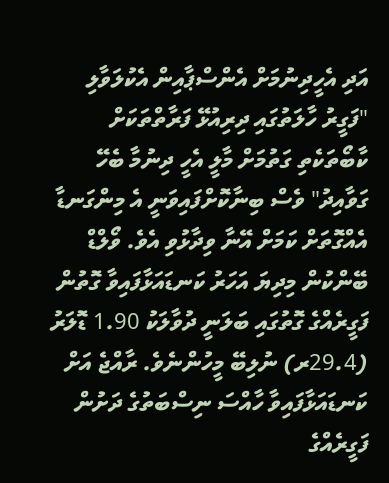އަދި އެހީދިނުމަށް އެންސްޕާއިން އެކުލަވާލި "ފަގީރު ހާލަތުގައި ދިރިއުޅޭ ފަރާތްތަކަށް ކާބޯތަކެތި ގަތުމަށް މާލީ އެހީ ދިނުމާ ބެހޭ ގަވާއިދު" ވެސް ބިނާކޮށްފައިވަނީ އެ މިންގަނޑާ އެއްގޮތަށް ކަމަށް އޭނާ ވިދާޅުވި އެވެ. ވޯލްޑް ބޭންކުން މިދިޔަ އަހަރު ކަނޑައަޅާފައިވާ ގޮތުން ފަގީރެއްގެ ގޮތުގައި ބަލަނީ ދުވާލަކު 1.90 ޑޮލަރު (29.4ރ) ނުލިބޭ މީހުންނެވެ. ރާއްޖެ އަށް ކަނޑައަޅާފައިވާ ހާއްސަ ނިސްބަތުގެ ދަށުން ފަގީރެއްގެ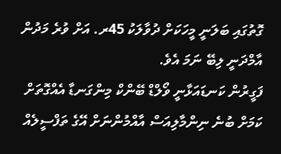ގޮތުގައި ބަލަނީ މީހަކަށް ދުވާލަކު 45ރ. އަށް ވުރެ މަދުން އާމްދަނީ ލިބޭ ނަމަ އެވެ.
ފަގީރުން ކަނޑައަޅާނީ ވޯލްޑް ބޭންކް މިންގަނޑާ އެއްގޮތަށް ކަމަށް ބުނެ ނިންމާލިއަސް އާއްމުންނަށް އޭގެ ތަފްސީލެއް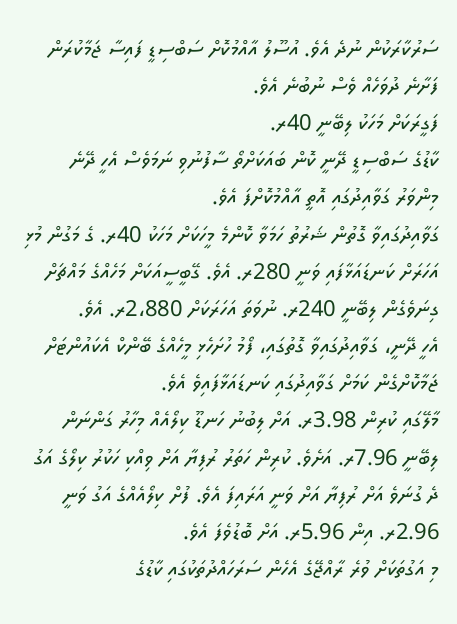ސަރުކާރަކުން ނުދެ އެވެ. އުސޫލު އާއްމުކޮށް ސަބްސިޑީ ފައިސާ ޖަމާކުރަން ފަށާނެ ދުވަހެއް ވެސް ނުބުނެ އެވެ.
ފަގީރަކަށް މަހަކު ލިބޭނީ 40ރ.
ކާޑުގެ ސަބްސިޑީ ދޭނީ ކޮން ބައަކަށްތޯ ސާފުނުވި ނަމަވެސް އެހީ ދޭނެ މިންވަރު ގަވާއިދުގައި އޮތީ އާއްމުކޮށްފަ އެވެ.
ގަވާއިދުގައިވާ ގޮތުން ޝަރުތު ހަމަވާ ކޮންމެ މީހަކަށް މަހަކު 40ރ. ގެ މަގުން މުޅި އަހަރަށް ކަނޑައަޅާފައި ވަނީ 280ރ. އެވެ. ގޭބީސީއަކަށް މަހެއްގެ މައްޗަށް ގިނަވެގެން ލިބޭނީ 240ރ. ނުވަތަ އަހަރަކަށް 2،880ރ. އެވެ.
އެހީ ދޭނީ، ގަވާއިދުގައިވާ ގޮތުގައި، ފޯމު ހުށަހެޅި މީހެއްގެ ބޭންކް އެކައުންޓަށް ޖަމާކޮށްގެން ކަމަށް ގަވާއިދުގައި ކަނޑައަޅާފައިވެ އެވެ.
މާލޭގައި ކުރިން 3.98ރ. އަށް ލިބުނު ހަނޑޫ ކިލޯއެއް މިހާރު ގަންނަން ލިބޭނީ 7.96ރ. އަށެވެ. ކުރިން ހަތަރު ރުފިޔާ އަށް ވިއްކި ހަކުރު ކިލޯގެ އަގު ދެ ގުނަވެ އަށް ރުފިޔާ އަށް ވަނީ އަރައިފަ އެވެ. ފުށް ކިލޯއެއްގެ އަގު ވަނީ 2.96ރ. އިން 5.96ރ. އަށް ބޮޑުވެފަ އެވެ.
މި އަގުތަކަށް ވުރެ ރާއްޖޭގެ އެހެން ސަރަހައްދުތަކުގައި ކާޑުގެ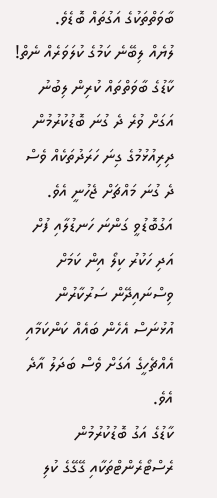ބާވަތްތަކުގެ އަގުތައް ބޮޑެވެ.
ލުޔެއް ލިބޭނެ ކަމުގެ ކުލަވަރެއް ނެތް!
ކާޑުގެ ބާވަތްތައް ކުރިން ލިބުނު އަގަށް ވުރެ ދެ ގުނަ ބޮޑުކުރުމުން ދިރިއުޅުމުގެ ގިނަ ހަރަދުތަކެއް ވެސް ދެ ގުނަ މައްޗަށް ޖެހުނީ އެވެ. އަގުބޮޑުވީ ގަންނަ ހަނޑުލާއި ފުށް އަދި ހަކުރު ކިލޯ އިން ކަމަށް ވިސްނައިދޭން ސަރުކާރުން އުޅުނަސް އެހެން ބައެއް ކަންކަމާއި އެއްޗެހީގެ އަގަށް ވެސް ބަދަލު އާދެ އެވެ.
ކާޑުގެ އަގު ބޮޑުކުރުމުން ރެސްޓޯރެންޓްތަކާއި ގޭގޭގެ ކުލި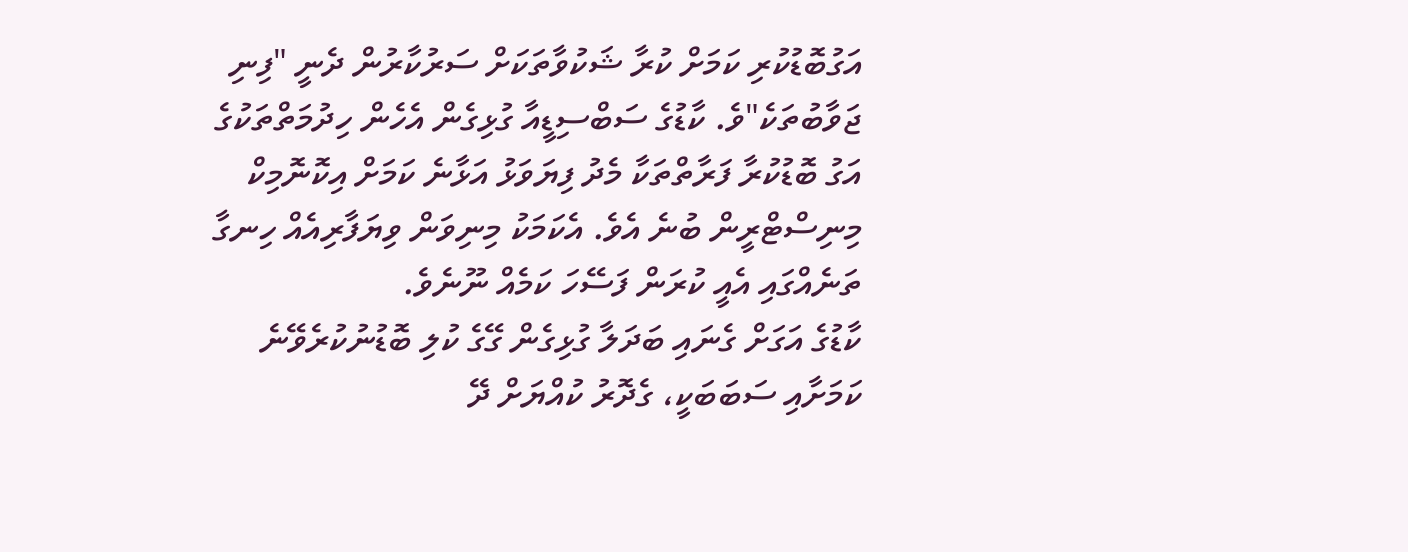އަގުބޮޑުކުރި ކަމަށް ކުރާ ޝަކުވާތަކަށް ސަރުކާރުން ދެނީ "ފިނި ޖަވާބުތަކެ"ވެ. ކާޑުގެ ސަބްސިޑީއާ ގުޅިގެން އެހެން ހިދުމަތްތަކުގެ އަގު ބޮޑުކުރާ ފަރާތްތަކާ މެދު ފިޔަވަޅު އަޅާނެ ކަމަށް އިކޮނޮމިކް މިނިސްޓްރީން ބުނެ އެވެ. އެކަމަކު މިނިވަން ވިޔަފާރިއެއް ހިނގާ ތަނެއްގައި އެއީ ކުރަން ފަސޭހަ ކަމެއް ނޫނެވެ.
ކާޑުގެ އަގަށް ގެނައި ބަދަލާ ގުޅިގެން ގޭގެ ކުލި ބޮޑުނުކުރެވޭނެ ކަމަށާއި ސަބަބަކީ، ގެދޮރު ކުއްޔަށް ދޭ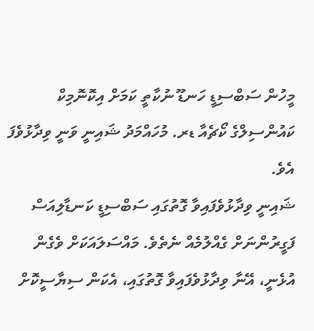މީހުން ސަބްސިޑީ ހަނޑޫ ނުކާތީ ކަމަށް އިކޮނޮމިކް ކައުންސިލްގެ ކޯޗެއާ ޑރ. މުހައްމަދު ޝައިނީ ވަނީ ވިދާޅުވެފަ އެވެ.
ޝައިނީ ވިދާޅުވެފައިވާ ގޮތުގައި ސަބްސިޑީ ކަނޑާލިއަސް ފަގީރުންނަށް ގެއްލުމެއް ނެތެވެ. މައްސަލައަކަށް ވެގެން އުޅެނީ، އޭނާ ވިދާޅުވެފައިވާ ގޮތުގައި، އެކަން ސިޔާސީކޮށް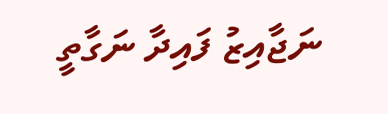ނަޖާއިޒު ފައިދާ ނަގާތީ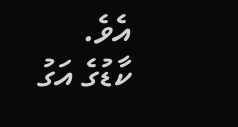އެވެ.
ކާޑުގެ އަގު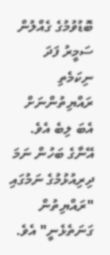ބޮޑުވުމުގެ ގެއްލުން ސަމީރު ފަދަ ނިކަމެތި ރައްޔިތުންނަށް އެބަ ލިބެ އެވެ. އޭނާގެ ބަހުން ނަމަ ދިރިއުޅުމުގެ ނަމުގައި "ރައްޔިތުން ގަނަތެޅެނީ" އެވެ.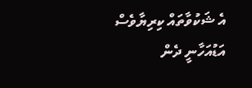އެ ޝަކުވާތައް ކިރިޔާވެސް އަޑުއަހާނީ ދެން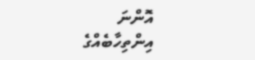އޮންނަ އިންތިހާބެއްގެ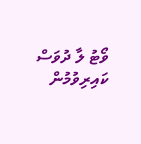ވޯޓު ލާ ދުވަސް ކައިރިވުމުން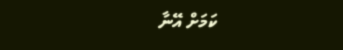ކަމަށް އޭނާ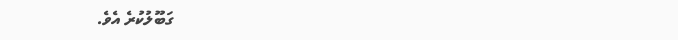ގަބޫލުކުރެ އެވެ.